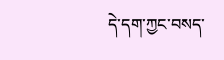དེ་དག་ཀྱང་བསད་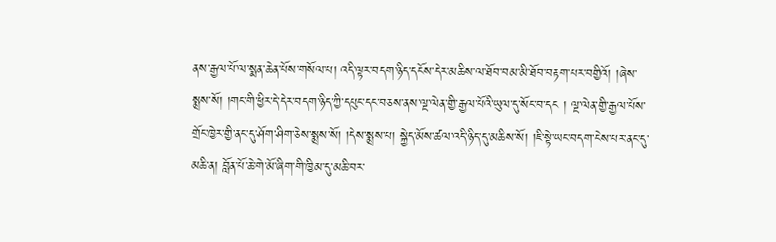ནས་རྒྱལ་པོ་ལ་སྨན་ཆེན་པོས་གསོལ་པ། འདི་ལྟར་བདག་ཉིད་དངོས་དེར་མཆིས་ལ་ཐོབ་བམ་མི་ཐོབ་བརྟག་པར་བགྱིའོ། །ཞེས་སྨྲས་སོ། །གང་གི་ཕྱིར་དེ་དེར་བདག་ཉིད་ཀྱི་དཔུང་དང་བཅས་ནས་ལྔ་ལེན་གྱི་རྒྱལ་པོའི་ཡུལ་དུ་སོང་བ་དང ། ལྔ་ལེན་གྱི་རྒྱལ་པོས་ གྲོང་ཁྱེར་གྱི་ནང་དུ་ཤོག་ཤིག་ཅེས་སྨྲས་སོ། །དེས་སྨྲས་པ། སྐྱེད་མོས་ཚལ་འདི་ཉིད་དུ་མཆིས་སོ། །ཇི་སྟེ་ཡང་བདག་ངེས་པར་ནང་དུ་མཆི་ན། བློན་པོ་ཆེ་གེ་མོ་ཞིག་གི་ཁྱིམ་དུ་མཆི་བར་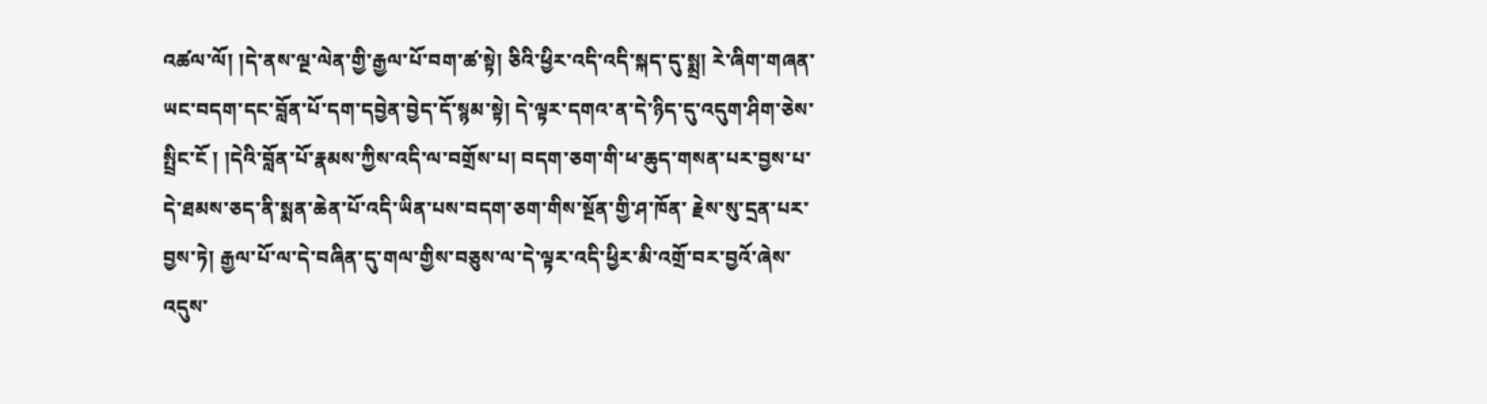འཚལ་ལོ། །དེ་ནས་ལྔ་ལེན་གྱི་རྒྱལ་པོ་བག་ཚ་སྟེ། ཅིའི་ཕྱིར་འདི་འདི་སྐད་དུ་སྨྲ། རེ་ཞིག་གཞན་ཡང་བདག་དང་བློན་པོ་དག་དབྱེན་བྱེད་དོ་སྙམ་སྟེ། དེ་ལྟར་དགའ་ན་དེ་ཉིད་དུ་འདུག་ཤིག་ཅེས་སྤྲིང་ངོ ། །དེའི་བློན་པོ་རྣམས་ཀྱིས་འདི་ལ་བགྲོས་པ། བདག་ཅག་གི་ཕ་ཆུད་གསན་པར་བྱས་པ་དེ་ཐམས་ཅད་ནི་སྨན་ཆེན་པོ་འདི་ཡིན་པས་བདག་ཅག་གིས་སྔོན་གྱི་ཤ་ཁོན་ རྗེས་སུ་དྲན་པར་བྱས་ཏེ། རྒྱལ་པོ་ལ་དེ་བཞིན་དུ་གལ་གྱིས་བཅུས་ལ་དེ་ལྟར་འདི་ཕྱིར་མི་འགྲོ་བར་བྱའོ་ཞེས་འདུས་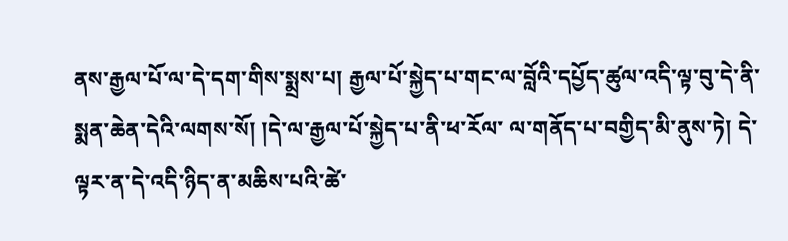ནས་རྒྱལ་པོ་ལ་དེ་དག་གིས་སྨྲས་པ། རྒྱལ་པོ་སྐྱེད་པ་གང་ལ་བློའི་དཔྱོད་ཚུལ་འདི་ལྟ་བུ་དེ་ནི་སྨན་ཆེན་དེའི་ལགས་སོ། །དེ་ལ་རྒྱལ་པོ་སྐྱེད་པ་ནི་ཕ་རོལ་ ལ་གནོད་པ་བགྱིད་མི་ནུས་ཏེ། དེ་ལྟར་ན་དེ་འདི་ཉིད་ན་མཆིས་པའི་ཚེ་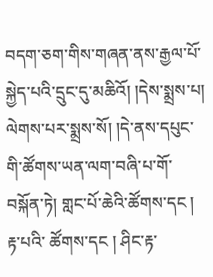བདག་ཅག་གིས་གཞན་ནས་རྒྱལ་པོ་སྐྱེད་པའི་དྲུང་དུ་མཆིའོ། །དེས་སྨྲས་པ། ལེགས་པར་སྨྲས་སོ། །དེ་ནས་དཔུང་གི་ཚོགས་ཡན་ལག་བཞི་པ་གོ་བསྐོན་ཏེ། གླང་པོ་ཆེའི་ཚོགས་དང ། རྟ་པའི་ ཚོགས་དང ། ཤིང་རྟ་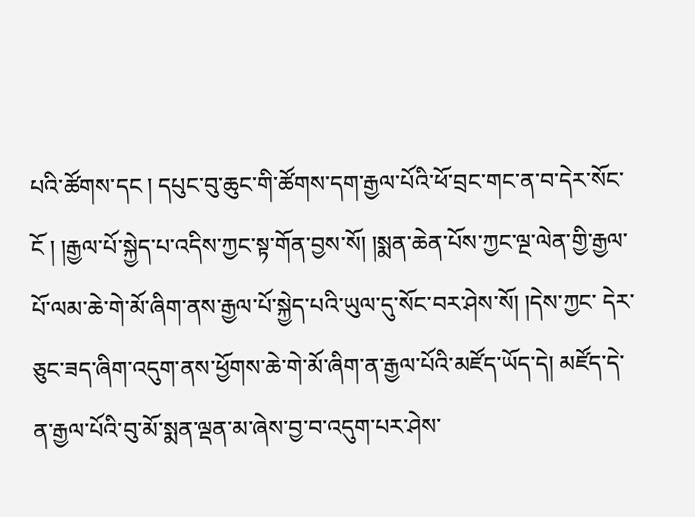པའི་ཚོགས་དང ། དཔུང་བུ་ཆུང་གི་ཚོགས་དག་རྒྱལ་པོའི་ཕོ་བྲང་གང་ན་བ་དེར་སོང་ངོ ། །རྒྱལ་པོ་སྐྱེད་པ་འདིས་ཀྱང་སྟ་གོན་བྱས་སོ། །སྨན་ཆེན་པོས་ཀྱང་ལྔ་ལེན་གྱི་རྒྱལ་པོ་ལམ་ཆེ་གེ་མོ་ཞིག་ནས་རྒྱལ་པོ་སྐྱེད་པའི་ཡུལ་དུ་སོང་བར་ཤེས་སོ། །དེས་ཀྱང་ དེར་ཅུང་ཟད་ཞིག་འདུག་ནས་ཕྱོགས་ཆེ་གེ་མོ་ཞིག་ན་རྒྱལ་པོའི་མཛོད་ཡོད་དེ། མཛོད་དེ་ན་རྒྱལ་པོའི་བུ་མོ་སྨན་ལྡན་མ་ཞེས་བྱ་བ་འདུག་པར་ཤེས་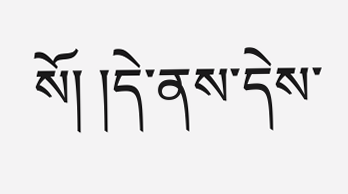སོ། །དེ་ནས་དེས་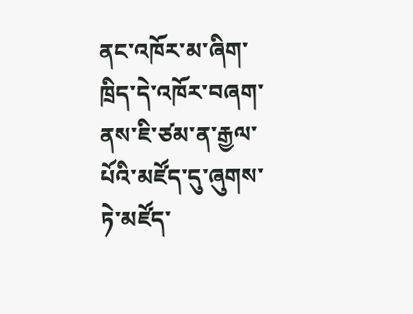ནང་འཁོར་མ་ཞིག་ཁྲིད་དེ་འཁོར་བཞག་ནས་ཇི་ཙམ་ན་རྒྱལ་པོའི་མཛོད་དུ་ཞུགས་ཏེ་མཛོད་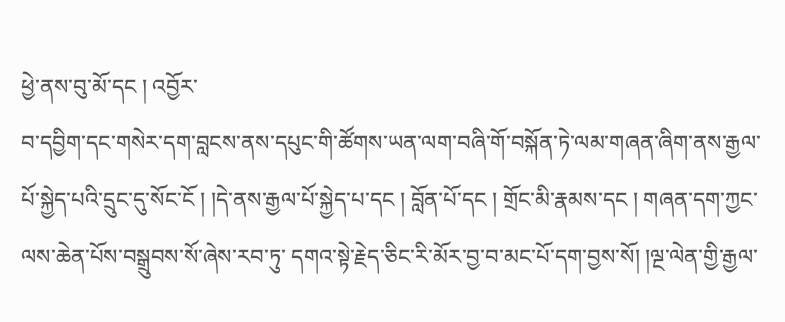ཕྱེ་ནས་བུ་མོ་དང ། འབྱོར་
བ་དབྱིག་དང་གསེར་དག་བླངས་ནས་དཔུང་གི་ཚོགས་ཡན་ལག་བཞི་གོ་བསྐོན་ཏེ་ལམ་གཞན་ཞིག་ནས་རྒྱལ་པོ་སྐྱེད་པའི་དྲུང་དུ་སོང་ངོ ། །དེ་ནས་རྒྱལ་པོ་སྐྱེད་པ་དང ། བློན་པོ་དང ། གྲོང་མི་རྣམས་དང ། གཞན་དག་ཀྱང་ལས་ཆེན་པོས་བསྒྲུབས་སོ་ཞེས་རབ་ཏུ་ དགའ་སྟེ་རྗེད་ཅིང་རི་མོར་བྱ་བ་མང་པོ་དག་བྱས་སོ། །ལྔ་ལེན་གྱི་རྒྱལ་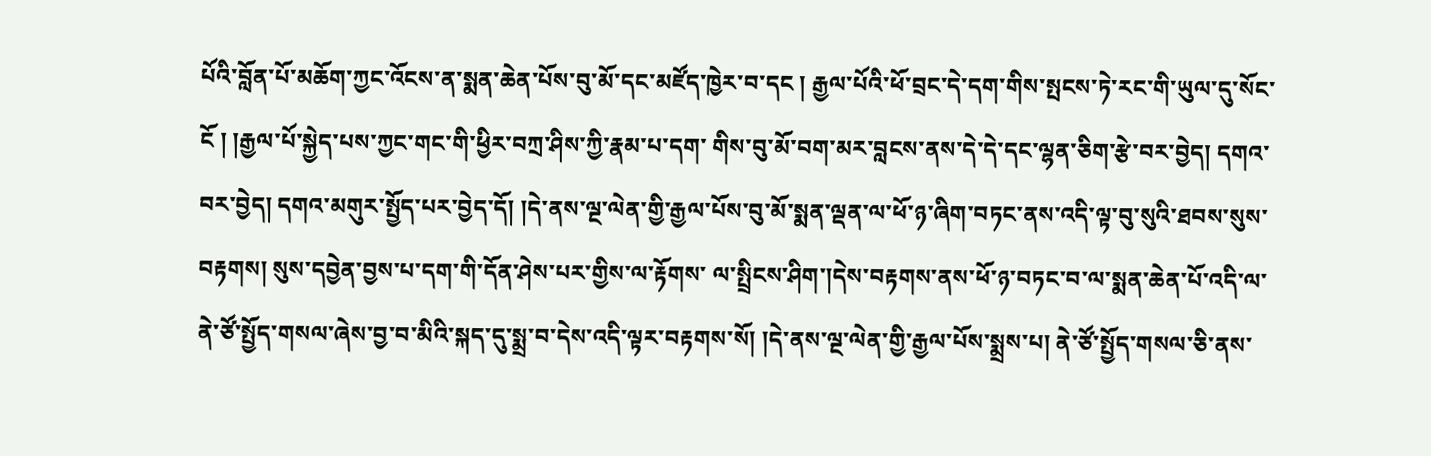པོའི་བློན་པོ་མཆོག་ཀྱང་འོངས་ན་སྨན་ཆེན་པོས་བུ་མོ་དང་མཛོད་ཁྱེར་བ་དང ། རྒྱལ་པོའི་ཕོ་བྲང་དེ་དག་གིས་སྤངས་ཏེ་རང་གི་ཡུལ་དུ་སོང་ངོ ། །རྒྱལ་པོ་སྐྱེད་པས་ཀྱང་གང་གི་ཕྱིར་བཀྲ་ཤིས་ཀྱི་རྣམ་པ་དག་ གིས་བུ་མོ་བག་མར་བླངས་ནས་དེ་དེ་དང་ལྷན་ཅིག་རྩེ་བར་བྱེད། དགའ་བར་བྱེད། དགའ་མགུར་སྤྱོད་པར་བྱེད་དོ། །དེ་ནས་ལྔ་ལེན་གྱི་རྒྱལ་པོས་བུ་མོ་སྨན་ལྡན་ལ་ཕོ་ཉ་ཞིག་བཏང་ནས་འདི་ལྟ་བུ་སུའི་ཐབས་སུས་བརྟགས། སུས་དབྱེན་བྱས་པ་དག་གི་དོན་ཤེས་པར་གྱིས་ལ་རྟོགས་ ལ་སྤྲིངས་ཤིག་།དེས་བརྟགས་ནས་ཕོ་ཉ་བཏང་བ་ལ་སྨན་ཆེན་པོ་འདི་ལ་ནེ་ཙོ་སྤྱོད་གསལ་ཞེས་བྱ་བ་མིའི་སྐད་དུ་སྨྲ་བ་དེས་འདི་ལྟར་བརྟགས་སོ། །དེ་ནས་ལྔ་ལེན་གྱི་རྒྱལ་པོས་སྨྲས་པ། ནེ་ཙོ་སྤྱོད་གསལ་ཅི་ནས་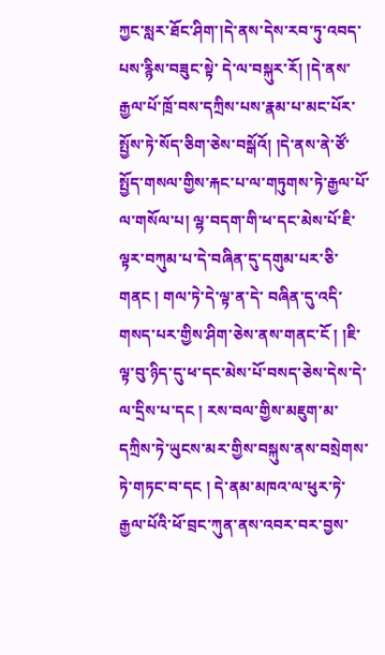ཀྱང་སླར་ཐོང་ཤིག་།དེ་ནས་དེས་རབ་ཏུ་འབད་པས་རྙིས་བཟུང་སྟེ་ དེ་ལ་བསྐུར་རོ། །དེ་ནས་རྒྱལ་པོ་ཁྲོ་བས་དཀྲིས་པས་རྣམ་པ་མང་པོར་སྤྱོས་ཏེ་སོད་ཅིག་ཅེས་བསྒོའོ། །དེ་ནས་ནེ་ཙོ་སྤྱོད་གསལ་གྱིས་རྐང་པ་ལ་གཏུགས་ཏེ་རྒྱལ་པོ་ལ་གསོལ་པ། ལྷ་བདག་གི་ཕ་དང་མེས་པོ་ཇི་ལྟར་བཀུམ་པ་དེ་བཞིན་དུ་དགུམ་པར་ཅི་གནང ། གལ་ཏེ་དེ་ལྟ་ན་དེ་ བཞིན་དུ་འདི་གསད་པར་གྱིས་ཤིག་ཅེས་ནས་གནང་ངོ ། །ཇི་ལྟ་བུ་ཉིད་དུ་ཕ་དང་མེས་པོ་བསད་ཅེས་དེས་དེ་ལ་དྲིས་པ་དང ། རས་བལ་གྱིས་མཇུག་མ་དཀྲིས་ཏེ་ཡུངས་མར་གྱིས་བསྐུས་ནས་བསྲེགས་ཏེ་གཏང་བ་དང ། དེ་ནམ་མཁའ་ལ་ཕུར་ཏེ་རྒྱལ་པོའི་ཕོ་བྲང་ཀུན་ནས་འབར་བར་བྱས་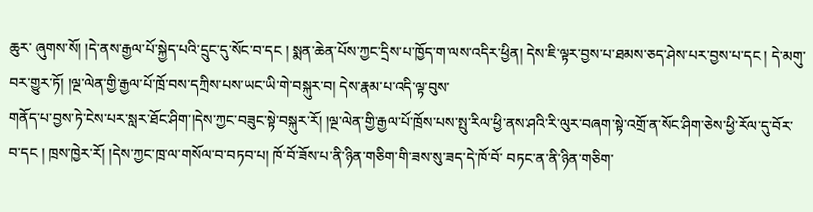ཆུར་ ཞུགས་སོ། །དེ་ནས་རྒྱལ་པོ་སྐྱེད་པའི་དྲུང་དུ་སོང་བ་དང ། སྨན་ཆེན་པོས་ཀྱང་དྲིས་པ་ཁྱོད་ག་ལས་འདིར་ཕྱིན། དེས་ཇི་ལྟར་བྱས་པ་ཐམས་ཅད་ཤེས་པར་བྱས་པ་དང ། དེ་མགུ་བར་གྱུར་ཏོ། །ལྔ་ལེན་གྱི་རྒྱལ་པོ་ཁྲོ་བས་དཀྲིས་པས་ཡང་ཡི་གེ་བསྐུར་བ། དེས་རྣམ་པ་འདི་ལྟ་བུས་
གནོད་པ་བྱས་ཏེ་ངེས་པར་སླར་ཐོང་ཤིག་།དེས་ཀྱང་བཟུང་སྟེ་བསྐུར་རོ། །ལྔ་ལེན་གྱི་རྒྱལ་པོ་ཁྲོས་པས་སྤུ་རིལ་ཕྱི་ནས་ཤའི་རི་ལུར་བཞག་སྟེ་འགྲོ་ན་སོང་ཤིག་ཅེས་ཕྱི་རོལ་དུ་བོར་བ་དང ། ཁྲས་ཁྱེར་རོ། །དེས་ཀྱང་ཁྲ་ལ་གསོལ་བ་བཏབ་པ། ཁོ་བོ་ཟོས་པ་ནི་ཉིན་གཅིག་གི་ཟས་སུ་ཟད་དེ་ཁོ་བོ་ བཏང་ན་ནི་ཉིན་གཅིག་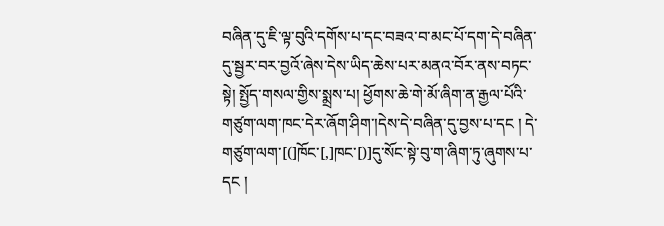བཞིན་དུ་ཇི་ལྟ་བུའི་དགོས་པ་དང་བཟའ་བ་མང་པོ་དག་དེ་བཞིན་དུ་སྦྱར་བར་བྱའོ་ཞེས་དེས་ཡིད་ཆེས་པར་མནའ་བོར་ནས་བཏང་སྟེ། སྤྱོད་གསལ་གྱིས་སྨྲས་པ། ཕྱོགས་ཆེ་གེ་མོ་ཞིག་ན་རྒྱལ་པོའི་གཙུག་ལག་ཁང་དེར་ཞོག་ཤིག་།དེས་དེ་བཞིན་དུ་བྱས་པ་དང ། དེ་ གཙུག་ལག་[(]ཁོང་[,]ཁང་[)]དུ་སོང་སྟེ་བུ་ག་ཞིག་ཏུ་ཞུགས་པ་དང །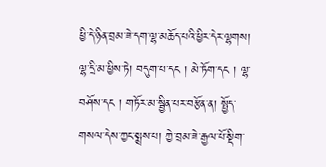ཕྱི་དེ་ཉིན་བྲམ་ཟེ་དག་ལྷ་མཆོད་པའི་ཕྱིར་དེར་ལྷགས། ལྷ་དྲི་མ་ཕྱིས་ཏེ། བདུག་པ་དང ། མེ་ཏོག་དང ། ལྷ་བཤོས་དང ། གཏོར་མ་སྦྱིན་པར་བརྩོན་ན། སྤྱོད་གསལ་དེས་ཀྱང་སྨྲས་པ། ཀྱེ་བྲམ་ཟེ་རྒྱལ་པོ་སྡིག་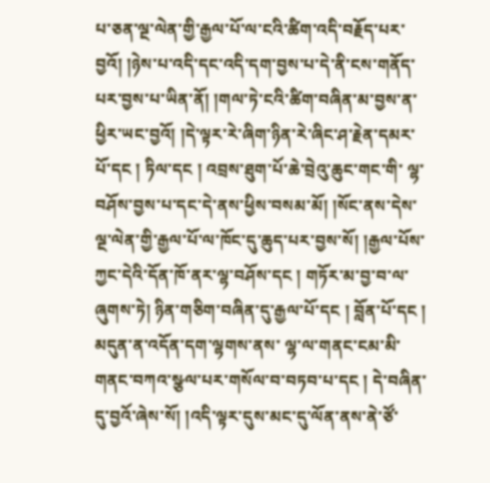པ་ཅན་ལྔ་ལེན་གྱི་རྒྱལ་པོ་ལ་ངའི་ཚིག་འདི་བརྗོད་པར་བྱའོ། །ཉེས་པ་འདི་དང་འདི་དག་བྱས་པ་དེ་ནི་ངས་གནོད་པར་བྱས་པ་ཡིན་ནོ། །གལ་ཏེ་ངའི་ཚིག་བཞིན་མ་བྱས་ན་ཕྱིར་ཡང་བྱའོ། །དེ་ལྟར་རེ་ཞིག་ཉིན་རེ་ཞིང་ཤ་རྗེན་དམར་པོ་དང ། ཏིལ་དང ། འབྲས་ཐུག་པོ་ཆེ་བྲེའུ་ཆུང་གང་གི་ ལྷ་བཤོས་བྱས་པ་དང་དེ་ནས་ཕྱིས་བསམ་མོ། །སོང་ནས་དེས་ལྔ་ལེན་གྱི་རྒྱལ་པོ་ལ་ཁོང་དུ་ཆུད་པར་བྱས་སོ། །རྒྱལ་པོས་ཀྱང་དེའི་དོན་ཁོ་ནར་ལྷ་བཤོས་དང ། གཏོར་མ་བྱ་བ་ལ་ཞུགས་ཏེ། ཉིན་གཅིག་བཞིན་དུ་རྒྱལ་པོ་དང ། བློན་པོ་དང ། མདུན་ན་འདོན་དག་ལྷགས་ནས་ ལྷ་ལ་གནང་ངམ་མི་གནང་བཀའ་སྩལ་པར་གསོལ་བ་བཏབ་པ་དང ། དེ་བཞིན་དུ་བྱའོ་ཞེས་སོ། །འདི་ལྟར་དུས་མང་དུ་ལོན་ནས་ནེ་ཙོ་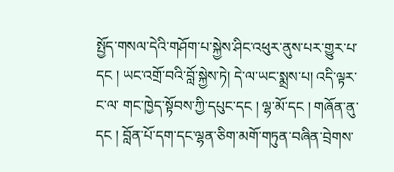སྤྱོད་གསལ་དེའི་གཤོག་པ་སྐྱེས་ཤིང་འཕུར་ནུས་པར་གྱུར་པ་དང ། ཡང་འགྲོ་བའི་བློ་སྐྱེས་ཏེ། དེ་ལ་ཡང་སྨྲས་པ། འདི་ལྟར་ང་ལ་ གང་ཁྱེད་སྟོབས་ཀྱི་དཔུང་དང ། ལྷ་མོ་དང ། གཞོན་ནུ་དང ། བློན་པོ་དག་དང་ལྷན་ཅིག་མགོ་གཏུན་བཞིན་བྲེགས་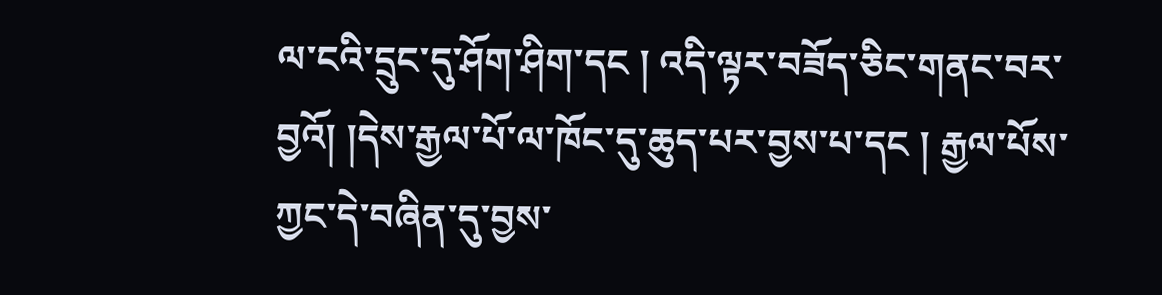ལ་ངའི་དྲུང་དུ་ཤོག་ཤིག་དང ། འདི་ལྟར་བཟོད་ཅིང་གནང་བར་བྱའོ། །དེས་རྒྱལ་པོ་ལ་ཁོང་དུ་ཆུད་པར་བྱས་པ་དང ། རྒྱལ་པོས་ཀྱང་དེ་བཞིན་དུ་བྱས་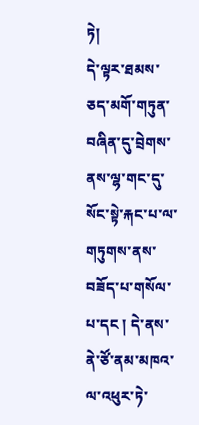ཏེ།
དེ་ལྟར་ཐམས་ཅད་མགོ་གཏུན་བཞིན་དུ་བྲེགས་ནས་ལྷ་གང་དུ་སོང་སྟེ་རྐང་པ་ལ་གཏུགས་ནས་བཟོད་པ་གསོལ་པ་དང ། དེ་ནས་ནེ་ཙོ་ནམ་མཁའ་ལ་འཕུར་ཏེ་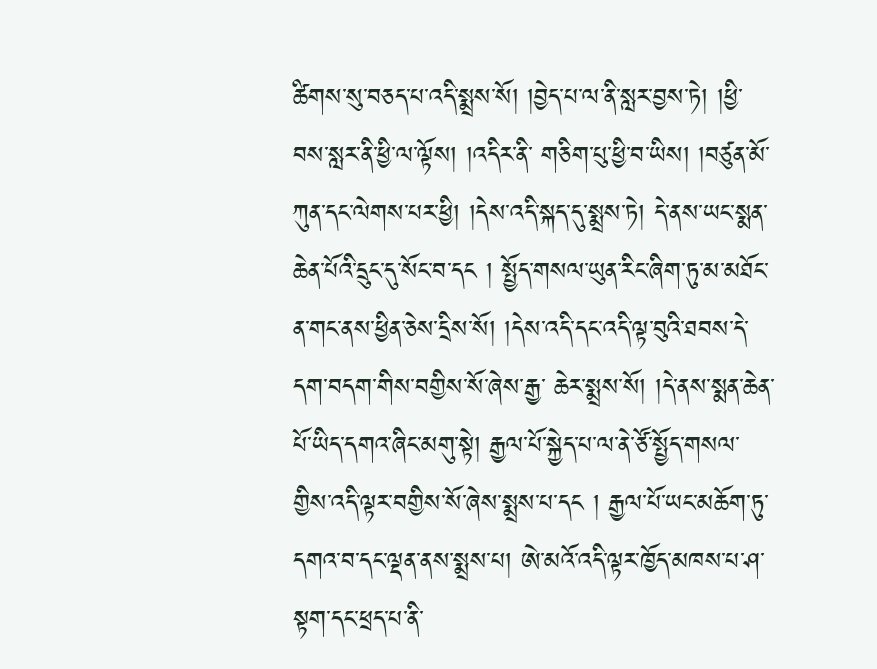ཚིགས་སུ་བཅད་པ་འདི་སྨྲས་སོ། །བྱེད་པ་ལ་ནི་སླར་བྱས་ཏེ། །ཕྱི་བས་སླར་ནི་ཕྱི་ལ་ལྟོས། །འདིར་ནི་ གཅིག་པུ་ཕྱི་བ་ཡིས། །བཙུན་མོ་ཀུན་དང་ལེགས་པར་ཕྱི། །དེས་འདི་སྐད་དུ་སྨྲས་ཏེ། དེ་ནས་ཡང་སྨན་ཆེན་པོའི་དྲུང་དུ་སོང་བ་དང ། སྤྱོད་གསལ་ཡུན་རིང་ཞིག་ཏུ་མ་མཐོང་ན་གང་ནས་ཕྱིན་ཅེས་དྲིས་སོ། །དེས་འདི་དང་འདི་ལྟ་བུའི་ཐབས་དེ་དག་བདག་གིས་བགྱིས་སོ་ཞེས་རྒྱ་ ཆེར་སྨྲས་སོ། །དེ་ནས་སྨན་ཆེན་པོ་ཡིད་དགའ་ཞིང་མགུ་སྟེ། རྒྱལ་པོ་སྐྱེད་པ་ལ་ནེ་ཙོ་སྤྱོད་གསལ་གྱིས་འདི་ལྟར་བགྱིས་སོ་ཞེས་སྨྲས་པ་དང ། རྒྱལ་པོ་ཡང་མཆོག་ཏུ་དགའ་བ་དང་ལྡན་ནས་སྨྲས་པ། ཨེ་མའོ་འདི་ལྟར་ཁྱོད་མཁས་པ་ཤ་སྟག་དང་ཕྲད་པ་ནི་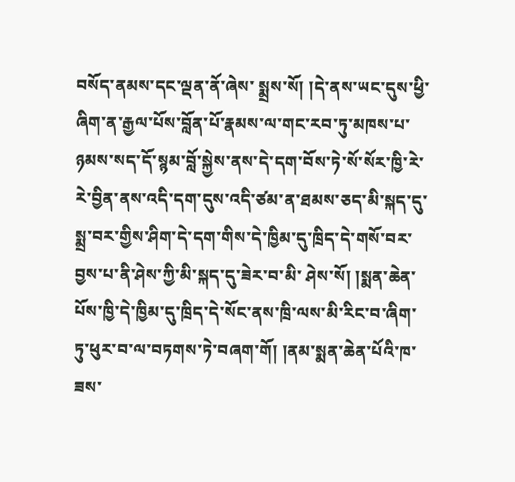བསོད་ནམས་དང་ལྡན་ནོ་ཞེས་ སྨྲས་སོ། །དེ་ནས་ཡང་དུས་ཕྱི་ཞིག་ན་རྒྱལ་པོས་བློན་པོ་རྣམས་ལ་གང་རབ་ཏུ་མཁས་པ་ཉམས་སད་དོ་སྙམ་བློ་སྐྱེས་ནས་དེ་དག་བོས་ཏེ་སོ་སོར་ཁྱི་རེ་རེ་བྱིན་ནས་འདི་དག་དུས་འདི་ཙམ་ན་ཐམས་ཅད་མི་སྐད་དུ་སྨྲ་བར་གྱིས་ཤིག་དེ་དག་གིས་དེ་ཁྱིམ་དུ་ཁྲིད་དེ་གསོ་བར་བྱས་པ་ནི་ཤེས་ཀྱི་མི་སྐད་དུ་ཟེར་བ་མི་ ཤེས་སོ། །སྨན་ཆེན་པོས་ཁྱི་དེ་ཁྱིམ་དུ་ཁྲིད་དེ་སོང་ནས་ཁྲི་ལས་མི་རིང་བ་ཞིག་ཏུ་ཕུར་བ་ལ་བཏགས་ཏེ་བཞག་གོ། །ནམ་སྨན་ཆེན་པོའི་ཁ་ཟས་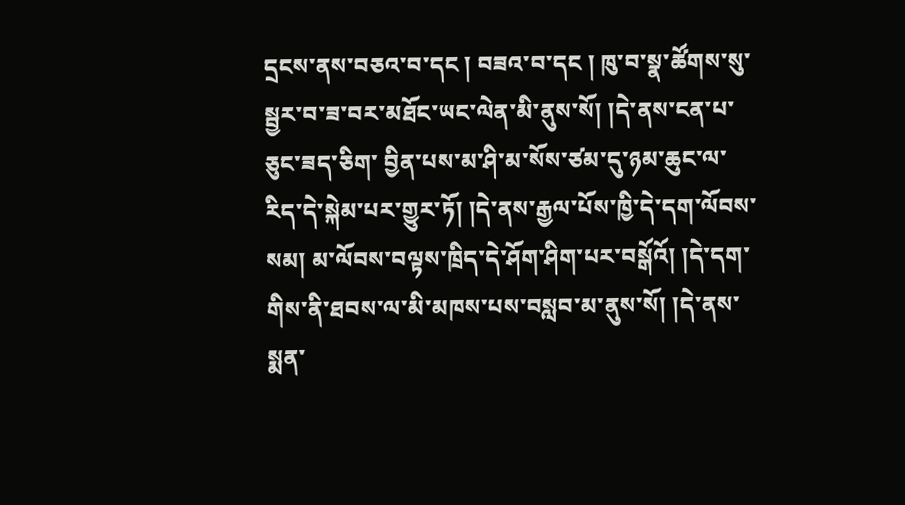དྲངས་ནས་བཅའ་བ་དང ། བཟའ་བ་དང ། ཁུ་བ་སྣ་ཚོགས་སུ་སྦྱར་བ་ཟ་བར་མཐོང་ཡང་ལེན་མི་ནུས་སོ། །དེ་ནས་ངན་པ་ཅུང་ཟད་ཅིག་ བྱིན་པས་མ་ཤི་མ་སོས་ཙམ་དུ་ཉམ་ཆུང་ལ་རིད་དེ་སྐེམ་པར་གྱུར་ཏོ། །དེ་ནས་རྒྱལ་པོས་ཁྱི་དེ་དག་ལོབས་སམ། མ་ལོབས་བལྟས་ཁྲིད་དེ་ཤོག་ཤིག་པར་བསྒོའོ། །དེ་དག་གིས་ནི་ཐབས་ལ་མི་མཁས་པས་བསླབ་མ་ནུས་སོ། །དེ་ནས་སྨན་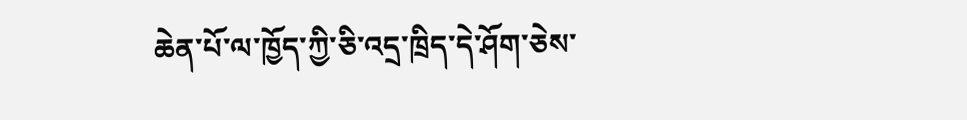ཆེན་པོ་ལ་ཁྱོད་ཀྱི་ཅི་འདྲ་ཁྲིད་དེ་ཤོག་ཅེས་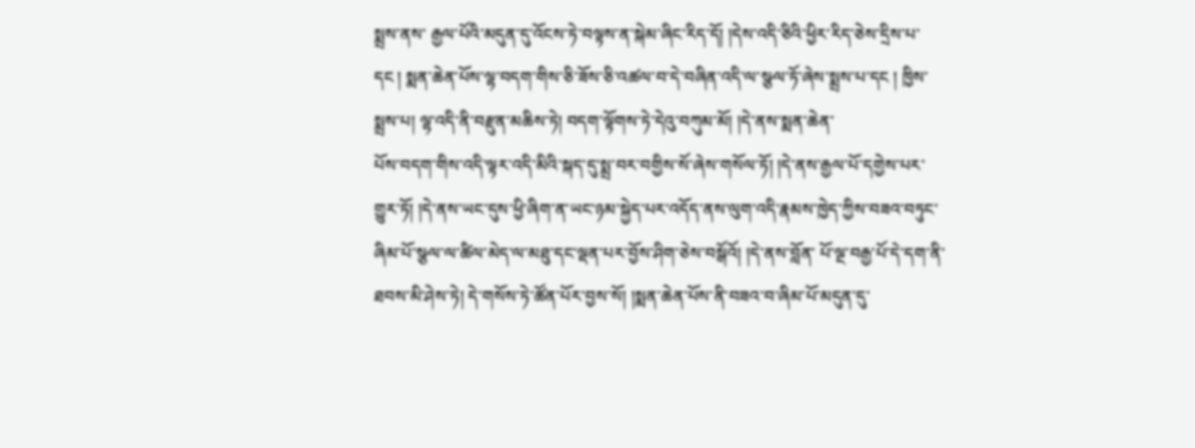སྨྲས་ནས་ རྒྱལ་པོའི་མདུན་དུ་འོངས་ཏེ་བལྟས་ན་སྐེམ་ཞིང་རིད་དོ། །དེས་འདི་ཅིའི་ཕྱིར་རིད་ཅེས་དྲིས་པ་དང ། སྨན་ཆེན་པོས་ལྷ་བདག་གིས་ཅི་ཟོས་ཅི་འཚལ་བ་དེ་བཞིན་འདི་ལ་སྩལ་ཏོ་ཞེས་སྨྲས་པ་དང ། ཁྱིས་སྨྲས་པ། ལྷ་འདི་ནི་བརྫུན་མཆིས་ཏེ། བདག་ལྟོགས་ཏེ་དེའུ་བཀུམ་མོ། །དེ་ནས་སྨན་ཆེན་
པོས་བདག་གིས་འདི་ལྟར་འདི་མིའི་སྐད་དུ་སྨྲ་བར་བགྱིས་སོ་ཞེས་གསོལ་ཏོ། །དེ་ནས་རྒྱལ་པོ་དགྱེས་པར་གྱུར་ཏོ། །དེ་ནས་ཡང་དུས་ཕྱི་ཞིག་ན་ཡང་ཉམ་སྐྱེད་པར་འདོད་ནས་ལུག་འདི་རྣམས་ཁྱེད་ཀྱིས་བཟའ་བཏུང་ཞིམ་པོ་སྩལ་ལ་ཚིལ་མེད་ལ་མཐུ་དང་ལྡན་པར་བྱོས་ཤིག་ཅེས་བསྒོའོ། །དེ་ནས་བློན་ པོ་ལྔ་བརྒྱ་པོ་དེ་དག་ནི་ཐབས་མི་ཤེས་ཏེ། དེ་གསོས་ཏེ་ཚོན་པོར་བྱས་སོ། །སྨན་ཆེན་པོས་ནི་བཟའ་བ་ཞིམ་པོ་མདུན་དུ་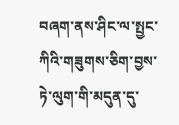བཞག་ནས་ཤིང་ལ་སྤྱང་ཀིའི་གཟུགས་ཅིག་བྱས་ཏེ་ལུག་གི་མདུན་དུ་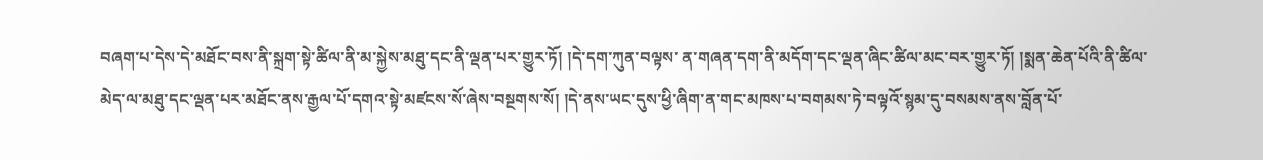བཞག་པ་དེས་དེ་མཐོང་བས་ནི་སྐྲག་སྟེ་ཚིལ་ནི་མ་སྐྱེས་མཐུ་དང་ནི་ལྡན་པར་གྱུར་ཏོ། །དེ་དག་ཀུན་བལྟས་ ན་གཞན་དག་ནི་མདོག་དང་ལྡན་ཞིང་ཚིལ་མང་བར་གྱུར་ཏོ། །སྨན་ཆེན་པོའི་ནི་ཚིལ་མེད་ལ་མཐུ་དང་ལྡན་པར་མཐོང་ནས་རྒྱལ་པོ་དགའ་སྟེ་མཛངས་སོ་ཞེས་བསྔགས་སོ། །དེ་ནས་ཡང་དུས་ཕྱི་ཞིག་ན་གང་མཁས་པ་བགམས་ཏེ་བལྟའོ་སྙམ་དུ་བསམས་ནས་བློན་པོ་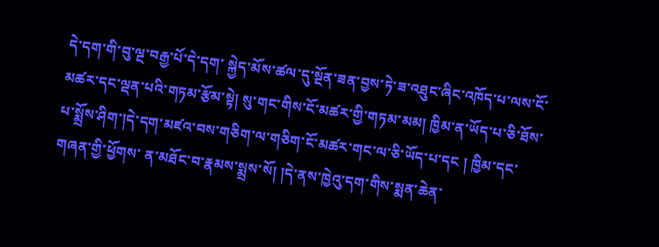དེ་དག་གི་བུ་ལྔ་བརྒྱ་པོ་དེ་དག་ སྐྱེད་མོས་ཚལ་དུ་སྔོན་ཟན་བྱས་ཏེ་ཟ་འཐུང་ཞིང་འཁོད་པ་ལས་ངོ་མཚར་དང་ལྡན་པའི་གཏམ་རྩོམ་སྟེ། སུ་གང་གིས་ངོ་མཚར་གྱི་གཏམ་མམ། ཁྱིམ་ན་ཡོད་པ་ཅི་ཐོས་པ་སྨྲོས་ཤིག་།དེ་དག་མཛའ་བས་གཅིག་ལ་གཅིག་ངོ་མཚར་གང་ལ་ཅི་ཡོད་པ་དང ། ཁྱིམ་དང་གཞན་གྱི་ཕྱོགས་ ན་མཐོང་བ་རྣམས་སྨྲས་སོ། །དེ་ནས་ཁྱེའུ་དག་གིས་སྨན་ཆེན་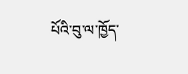པོའི་བུ་ལ་ཁྱོད་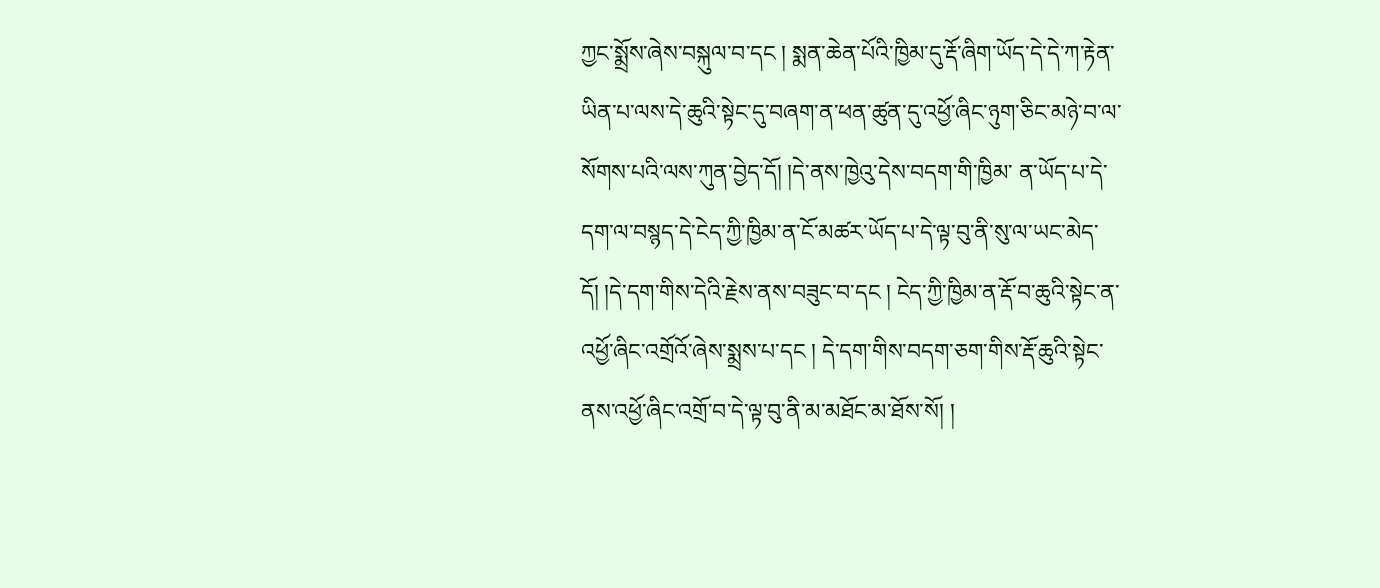ཀྱང་སྨྲོས་ཞེས་བསྐུལ་བ་དང ། སྨན་ཆེན་པོའི་ཁྱིམ་དུ་རྡོ་ཞིག་ཡོད་དེ་དེ་ཀ་རྟེན་ཡིན་པ་ལས་དེ་ཆུའི་སྟེང་དུ་བཞག་ན་ཕན་ཚུན་དུ་འཕྱོ་ཞིང་ཉུག་ཅིང་མཉེ་བ་ལ་སོགས་པའི་ལས་ཀུན་བྱེད་དོ། །དེ་ནས་ཁྱེའུ་དེས་བདག་གི་ཁྱིམ་ ན་ཡོད་པ་དེ་དག་ལ་བསྙད་དེ་ངེད་ཀྱི་ཁྱིམ་ན་ངོ་མཚར་ཡོད་པ་དེ་ལྟ་བུ་ནི་སུ་ལ་ཡང་མེད་དོ། །དེ་དག་གིས་དེའི་རྗེས་ནས་བཟུང་བ་དང ། ངེད་ཀྱི་ཁྱིམ་ན་རྡོ་བ་ཆུའི་སྟེང་ན་འཕྱོ་ཞིང་འགྲོའོ་ཞེས་སྨྲས་པ་དང ། དེ་དག་གིས་བདག་ཅག་གིས་རྡོ་ཆུའི་སྟེང་ནས་འཕྱོ་ཞིང་འགྲོ་བ་དེ་ལྟ་བུ་ནི་མ་མཐོང་མ་ཐོས་སོ། །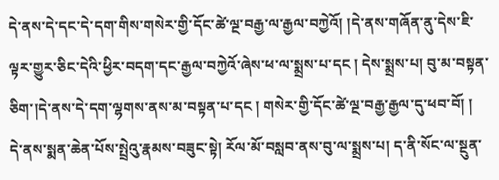དེ་ནས་དེ་དང་དེ་དག་གིས་གསེར་གྱི་དོང་ཚེ་ལྔ་བརྒྱ་ལ་རྒྱལ་བཀྱེའོ། །དེ་ནས་གཞོན་ནུ་དེས་ཇི་ལྟར་གྱུར་ཅིང་དེའི་ཕྱིར་བདག་དང་རྒྱལ་བཀྱེའོ་ཞེས་ཕ་ལ་སྨྲས་པ་དང ། དེས་སྨྲས་པ། བུ་མ་བསྟན་ཅིག་།དེ་ནས་དེ་དག་ལྷགས་ནས་མ་བསྟན་པ་དང ། གསེར་གྱི་དོང་ཚེ་ལྔ་བརྒྱ་རྒྱལ་དུ་ཕབ་བོ། །
དེ་ནས་སྨན་ཆེན་པོས་སྤྲེའུ་རྣམས་བཟུང་སྟེ། རོལ་མོ་བསླབ་ནས་བུ་ལ་སྨྲས་པ། ད་ནི་སོང་ལ་སྔུན་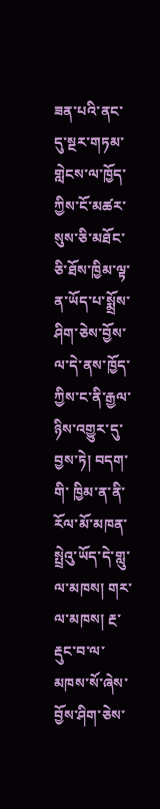ཟན་པའི་ནང་དུ་སྔར་གཏམ་གླེངས་ལ་ཁྱོད་ཀྱིས་ངོ་མཚར་སུས་ཅི་མཐོང་ཅི་ཐོས་ཁྱིམ་ལྟ་ན་ཡོད་པ་སྨྲོས་ཤིག་ཅེས་བྱོས་ལ་དེ་ནས་ཁྱོད་ཀྱིས་ང་ནི་རྒྱལ་ཉིས་འགྱུར་དུ་བྱས་ཏེ། བདག་གི་ ཁྱིམ་ན་ནི་རོལ་མོ་མཁན་སྤྲེའུ་ཡོད་དེ་གླུ་ལ་མཁས། གར་ལ་མཁས། རྔ་རྡུང་བ་ལ་མཁས་སོ་ཞེས་བྱོས་ཤིག་ཅེས་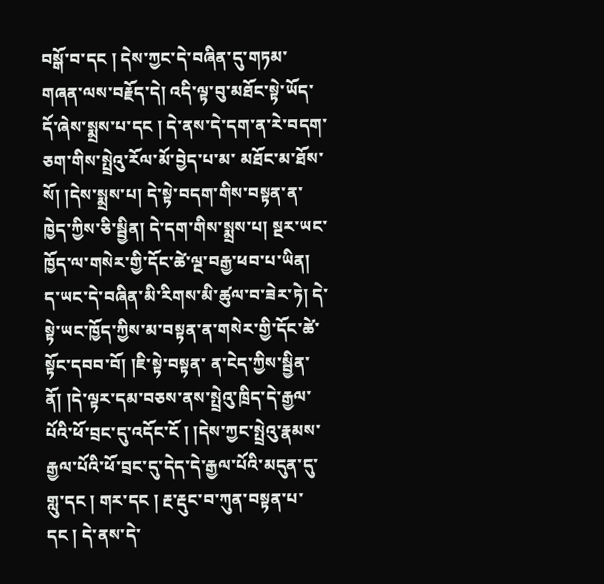བསྒོ་བ་དང ། དེས་ཀྱང་དེ་བཞིན་དུ་གཏམ་གཞན་ལས་བརྗོད་དེ། འདི་ལྟ་བུ་མཐོང་སྟེ་ཡོད་དོ་ཞེས་སྨྲས་པ་དང ། དེ་ནས་དེ་དག་ན་རེ་བདག་ཅག་གིས་སྤྲེའུ་རོལ་མོ་བྱེད་པ་མ་ མཐོང་མ་ཐོས་སོ། །དེས་སྨྲས་པ། དེ་སྟེ་བདག་གིས་བསྟན་ན་ཁྱེད་ཀྱིས་ཅི་སྦྱིན། དེ་དག་གིས་སྨྲས་པ། སྔར་ཡང་ཁྱོད་ལ་གསེར་གྱི་དོང་ཚེ་ལྔ་བརྒྱ་ཕབ་པ་ཡིན། ད་ཡང་དེ་བཞིན་མི་རིགས་མི་ཚུལ་བ་ཟེར་ཏེ། དེ་སྟེ་ཡང་ཁྱོད་ཀྱིས་མ་བསྟན་ན་གསེར་གྱི་དོང་ཚེ་སྟོང་དབབ་བོ། །ཇི་སྟེ་བསྟན་ ན་ངེད་ཀྱིས་སྦྱིན་ནོ། །དེ་ལྟར་དམ་བཅས་ནས་སྤྲེའུ་ཁྲིད་དེ་རྒྱལ་པོའི་ཕོ་བྲང་དུ་འདོང་ངོ ། །དེས་ཀྱང་སྤྲེའུ་རྣམས་རྒྱལ་པོའི་ཕོ་བྲང་དུ་དེད་དེ་རྒྱལ་པོའི་མདུན་དུ་གླུ་དང ། གར་དང ། རྔ་རྡུང་བ་ཀུན་བསྟན་པ་དང ། དེ་ནས་དེ་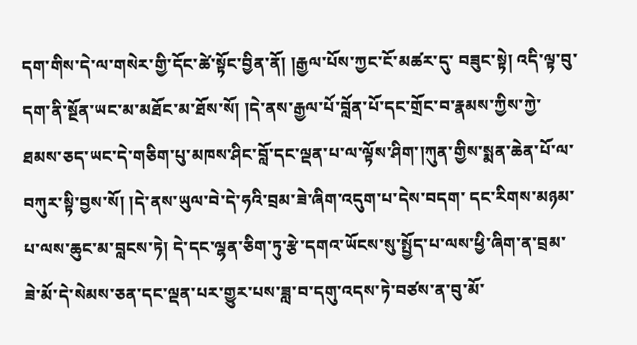དག་གིས་དེ་ལ་གསེར་གྱི་དོང་ཚེ་སྟོང་བྱིན་ནོ། །རྒྱལ་པོས་ཀྱང་ངོ་མཚར་དུ་ བཟུང་སྟེ། འདི་ལྟ་བུ་དག་ནི་སྔོན་ཡང་མ་མཐོང་མ་ཐོས་སོ། །དེ་ནས་རྒྱལ་པོ་བློན་པོ་དང་གྲོང་བ་རྣམས་ཀྱིས་ཀྱེ་ཐམས་ཅད་ཡང་དེ་གཅིག་པུ་མཁས་ཤིང་བློ་དང་ལྡན་པ་ལ་ལྟོས་ཤིག་།ཀུན་གྱིས་སྨན་ཆེན་པོ་ལ་བཀུར་སྟི་བྱས་སོ། །དེ་ནས་ཡུལ་བེ་དེ་ཧའི་བྲམ་ཟེ་ཞིག་འདུག་པ་དེས་བདག་ དང་རིགས་མཉམ་པ་ལས་ཆུང་མ་བླངས་ཏེ། དེ་དང་ལྷན་ཅིག་ཏུ་རྩེ་དགའ་ཡོངས་སུ་སྤྱོད་པ་ལས་ཕྱི་ཞིག་ན་བྲམ་ཟེ་མོ་དེ་སེམས་ཅན་དང་ལྡན་པར་གྱུར་པས་ཟླ་བ་དགུ་འདས་ཏེ་བཙས་ན་བུ་མོ་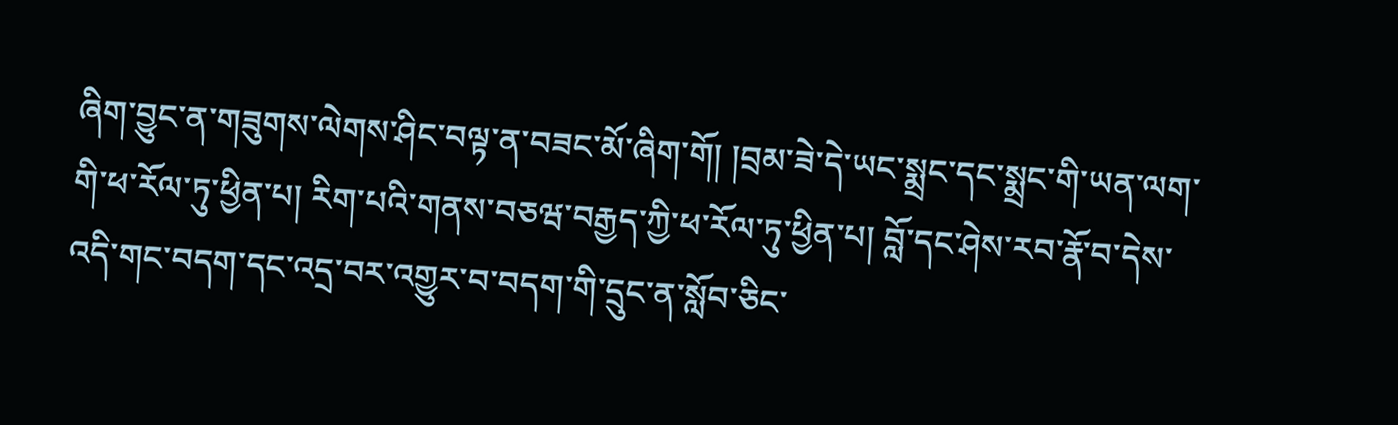ཞིག་བྱུང་ན་གཟུགས་ལེགས་ཤིང་བལྟ་ན་བཟང་མོ་ཞིག་གོ། །བྲམ་ཟེ་དེ་ཡང་སྨྲང་དང་སྨྲང་གི་ཡན་ལག་ གི་ཕ་རོལ་ཏུ་ཕྱིན་པ། རིག་པའི་གནས་བཅཝ་བརྒྱད་ཀྱི་ཕ་རོལ་ཏུ་ཕྱིན་པ། བློ་དང་ཤེས་རབ་རྣོ་བ་དེས་འདི་གང་བདག་དང་འདྲ་བར་འགྱུར་བ་བདག་གི་དྲུང་ན་སློབ་ཅིང་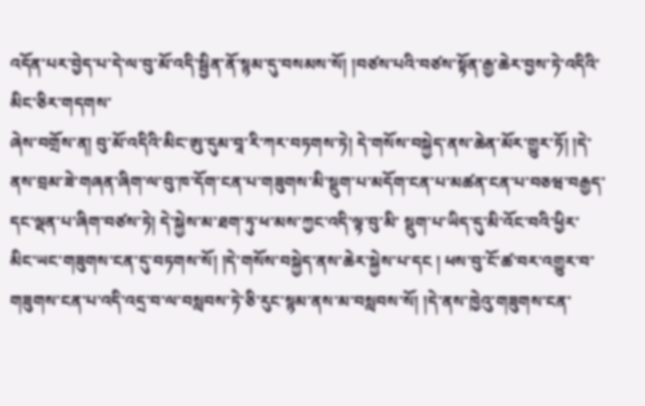འདོན་པར་བྱེད་པ་དེ་ལ་བུ་མོ་འདི་སྦྱིན་ནོ་སྙམ་དུ་བསམས་སོ། །བཙས་པའི་བཙས་སྟོན་རྒྱ་ཆེར་བྱས་ཏེ་འདིའི་མིང་ཅིར་གདགས་
ཞེས་བགྲོས་ན། བུ་མོ་འདིའི་མིང་ཨུ་དུམ་བཱ་རི་ཀར་བཏགས་ཏེ། དེ་གསོས་བསྐྱེད་ནས་ཆེན་མོར་གྱུར་ཏོ། །དེ་ནས་བྲམ་ཟེ་གཞན་ཞིག་ལ་བུ་ཁ་དོག་ངན་པ་གཟུགས་མི་སྡུག་པ་མདོག་ངན་པ་མཚན་ངན་པ་བཅཝ་བརྒྱད་དང་ལྡན་པ་ཞིག་བཙས་ཏེ། དེ་སྐྱེས་མ་ཐག་ཏུ་ཕ་མས་ཀྱང་འདི་ལྟ་བུ་མི་ སྡུག་པ་ཡིད་དུ་མི་འོང་བའི་ཕྱིར་མིང་ཡང་གཟུགས་ངན་དུ་བཏགས་སོ། །དེ་གསོས་བསྐྱེད་ནས་ཆེར་སྐྱེས་པ་དང ། ཕས་བུ་ངོ་ཚ་བར་འགྱུར་བ་གཟུགས་ངན་པ་འདི་འདྲ་བ་ལ་བསླབས་ཏེ་ཅི་རུང་སྙམ་ནས་མ་བསླབས་སོ། །དེ་ནས་ཁྱེའུ་གཟུགས་ངན་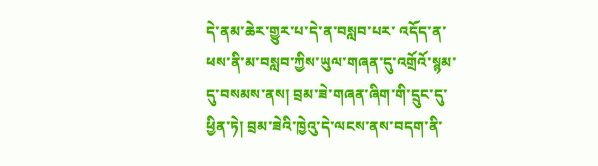དེ་ནམ་ཆེར་གྱུར་པ་དེ་ན་བསླབ་པར་ འདོད་ན་ཕས་ནི་མ་བསླབ་ཀྱིས་ཡུལ་གཞན་དུ་འགྲོའོ་སྙམ་དུ་བསམས་ནས། བྲམ་ཟེ་གཞན་ཞིག་གི་དྲུང་དུ་ཕྱིན་ཏེ། བྲམ་ཟེའི་ཁྱེའུ་དེ་ལངས་ནས་བདག་ནི་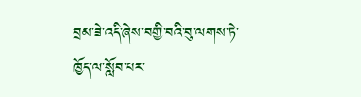བྲམ་ཟེ་འདི་ཞེས་བགྱི་བའི་བུ་ལགས་ཏེ་ཁྱོད་ལ་སློབ་པར་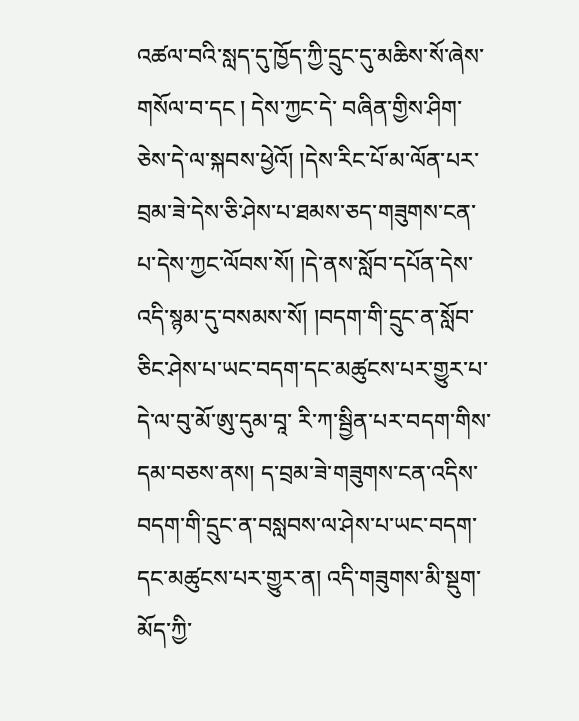འཚལ་བའི་སླད་དུ་ཁྱོད་ཀྱི་དྲུང་དུ་མཆིས་སོ་ཞེས་གསོལ་བ་དང ། དེས་ཀྱང་དེ་ བཞིན་གྱིས་ཤིག་ཅེས་དེ་ལ་སྐབས་ཕྱེའོ། །དེས་རིང་པོ་མ་ལོན་པར་བྲམ་ཟེ་དེས་ཅི་ཤེས་པ་ཐམས་ཅད་གཟུགས་ངན་པ་དེས་ཀྱང་ལོབས་སོ། །དེ་ནས་སློབ་དཔོན་དེས་འདི་སྙམ་དུ་བསམས་སོ། །བདག་གི་དྲུང་ན་སློབ་ཅིང་ཤེས་པ་ཡང་བདག་དང་མཚུངས་པར་གྱུར་པ་དེ་ལ་བུ་མོ་ཨུ་དུམ་བཱ་ རི་ཀ་སྦྱིན་པར་བདག་གིས་དམ་བཅས་ནས། ད་བྲམ་ཟེ་གཟུགས་ངན་འདིས་བདག་གི་དྲུང་ན་བསླབས་ལ་ཤེས་པ་ཡང་བདག་དང་མཚུངས་པར་གྱུར་ན། འདི་གཟུགས་མི་སྡུག་མོད་ཀྱི་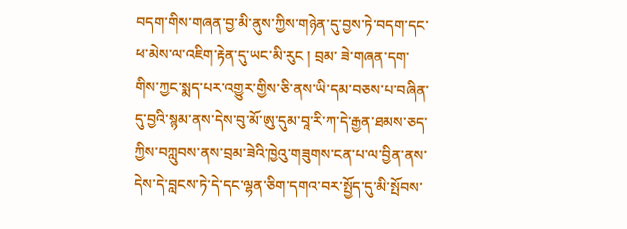བདག་གིས་གཞན་བྱ་མི་ནུས་ཀྱིས་གཉེན་དུ་བྱས་ཏེ་བདག་དང་ཕ་མེས་ལ་འཇིག་རྟེན་དུ་ཡང་མི་རུང ། བྲམ་ ཟེ་གཞན་དག་གིས་ཀྱང་སྨད་པར་འགྱུར་གྱིས་ཅི་ནས་ཡི་དམ་བཅས་པ་བཞིན་དུ་བྱའི་སྙམ་ནས་དེས་བུ་མོ་ཨུ་དུམ་བཱ་རི་ཀ་དེ་རྒྱན་ཐམས་ཅད་ཀྱིས་བཀླུབས་ནས་བྲམ་ཟེའི་ཁྱེའུ་གཟུགས་ངན་པ་ལ་བྱིན་ནས་དེས་དེ་བླངས་ཏེ་དེ་དང་ལྷན་ཅིག་དགའ་བར་སྤྱོད་དུ་མི་སྤོབས་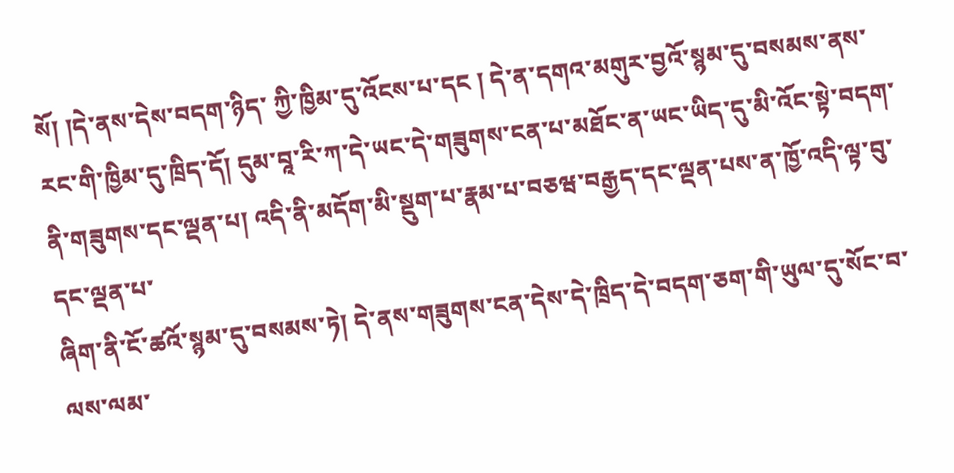སོ། །དེ་ནས་དེས་བདག་ཉིད་ ཀྱི་ཁྱིམ་དུ་འོངས་པ་དང ། དེ་ན་དགའ་མགུར་བྱའོ་སྙམ་དུ་བསམས་ནས་རང་གི་ཁྱིམ་དུ་ཁྲིད་དོ། དུམ་བཱ་རི་ཀ་དེ་ཡང་དེ་གཟུགས་ངན་པ་མཐོང་ན་ཡང་ཡིད་དུ་མི་འོང་སྟེ་བདག་ནི་གཟུགས་དང་ལྡན་པ། འདི་ནི་མདོག་མི་སྡུག་པ་རྣམ་པ་བཅཝ་བརྒྱད་དང་ལྡན་པས་ན་ཁྱོ་འདི་ལྟ་བུ་དང་ལྡན་པ་
ཞིག་ནི་ངོ་ཚའོ་སྙམ་དུ་བསམས་ཏེ། དེ་ནས་གཟུགས་ངན་དེས་དེ་ཁྲིད་དེ་བདག་ཅག་གི་ཡུལ་དུ་སོང་བ་ལས་ལམ་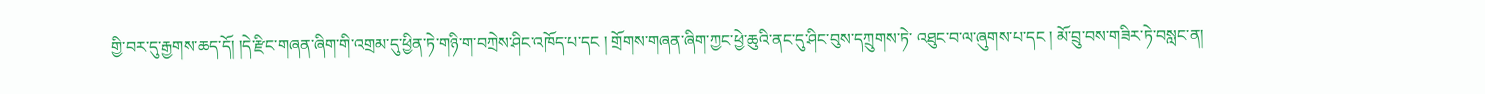གྱི་བར་དུ་རྒྱགས་ཆད་དོ། །དེ་རྫིང་གཞན་ཞིག་གི་འགྲམ་དུ་ཕྱིན་ཏེ་གཉི་ག་བཀྲེས་ཤིང་འཁོད་པ་དང ། གྲོགས་གཞན་ཞིག་ཀྱང་ཕྱེ་ཆུའི་ནང་དུ་ཤིང་བུས་དཀྲུགས་ཏེ་ འཐུང་བ་ལ་ཞུགས་པ་དང ། མོ་བྲུ་བས་གཟིར་ཏེ་བསླང་ན།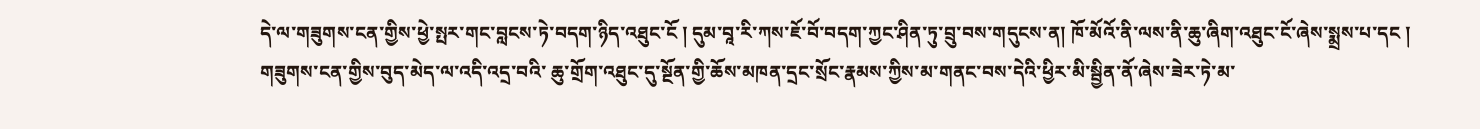དེ་ལ་གཟུགས་ངན་གྱིས་ཕྱེ་སྤར་གང་བླངས་ཏེ་བདག་ཉིད་འཐུང་ངོ ། དུམ་བཱ་རི་ཀས་ཇོ་བོ་བདག་ཀྱང་ཤིན་ཏུ་བྲུ་བས་གདུངས་ན། ཁོ་མོའོ་ནི་ལས་ནི་ཆུ་ཞིག་འཐུང་ངོ་ཞེས་སྨྲས་པ་དང ། གཟུགས་ངན་གྱིས་བུད་མེད་ལ་འདི་འདྲ་བའི་ ཆུ་གྲོག་འཐུང་དུ་སྔོན་གྱི་ཆོས་མཁན་དྲང་སྲོང་རྣམས་ཀྱིས་མ་གནང་བས་དེའི་ཕྱིར་མི་སྦྱིན་ནོ་ཞེས་ཟེར་ཏེ་མ་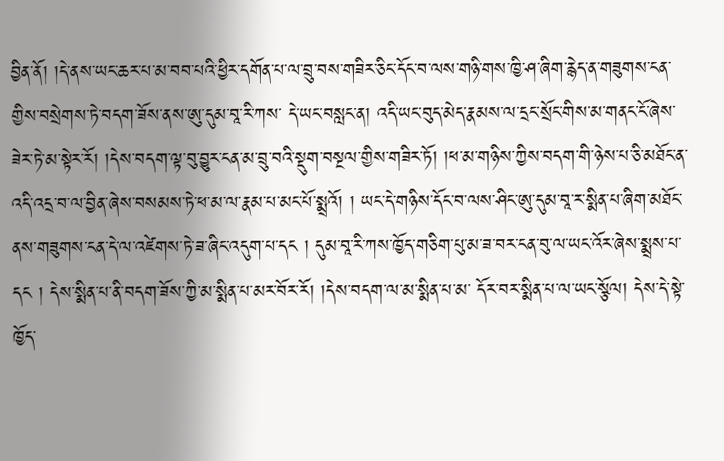བྱིན་ནོ། །དེ་ནས་ཡང་ཆར་པ་མ་བབ་པའི་ཕྱིར་དགོན་པ་ལ་བྲུ་བས་གཟིར་ཅིང་དོང་བ་ལས་གཉི་གས་ཁྱི་ཤ་ཞིག་རྙེད་ན་གཟུགས་ངན་གྱིས་བསྲེགས་ཏེ་བདག་ཟོས་ནས་ཨུ་དུམ་བཱ་རི་ཀས་ དེ་ཡང་བསླང་ན། འདི་ཡང་བུད་མེད་རྣམས་ལ་དྲང་སྲོང་གིས་མ་གནང་ངོ་ཞེས་ཟེར་ཏེ་མ་སྟེར་རོ། །དེས་བདག་ལྟ་བུ་བྱུར་ངན་མ་བྲུ་བའི་སྡུག་བསྔལ་གྱིས་གཟིར་ཏོ། །ཕ་མ་གཉིས་ཀྱིས་བདག་གི་ཉེས་པ་ཅི་མཐོང་ན་འདི་འདྲ་བ་ལ་བྱིན་ཞེས་བསམས་ཏེ་ཕ་མ་ལ་རྣམ་པ་མང་པོ་སྨྲའོ། ། ཡང་དེ་གཉིས་དོང་བ་ལས་ཤིང་ཨུ་དུམ་བཱ་ར་སྨིན་པ་ཞིག་མཐོང་ནས་གཟུགས་ངན་དེ་ལ་འཛེགས་ཏེ་ཟ་ཞིང་འདུག་པ་དང ། དུམ་བཱ་རི་ཀས་ཁྱོད་གཅིག་པུ་མ་ཟ་བར་ངན་བུ་ལ་ཡང་འོར་ཞེས་སྨྲས་པ་དང ། དེས་སྨིན་པ་ནི་བདག་ཟོས་ཀྱི་མ་སྨིན་པ་མར་བོར་རོ། །དེས་བདག་ལ་མ་སྨིན་པ་མ་ དོར་བར་སྨིན་པ་ལ་ཡང་སྩོལ། དེས་དེ་སྟེ་ཁྱོད་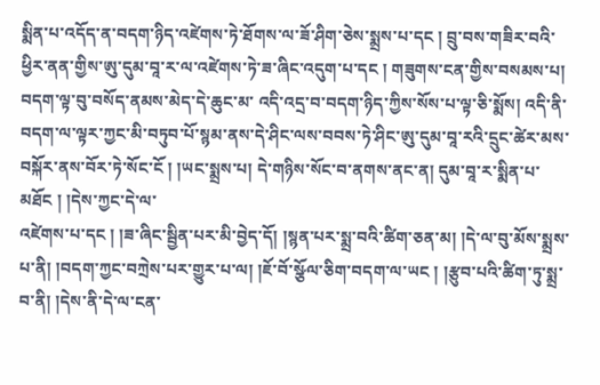སྨིན་པ་འདོད་ན་བདག་ཉིད་འཛེགས་ཏེ་ཐོགས་ལ་ཟོ་ཤིག་ཅེས་སྨྲས་པ་དང ། བྲུ་བས་གཟིར་བའི་ཕྱིར་ནན་གྱིས་ཨུ་དུམ་བཱ་ར་ལ་འཛེགས་ཏེ་ཟ་ཞིང་འདུག་པ་དང ། གཟུགས་ངན་གྱིས་བསམས་པ། བདག་ལྟ་བུ་བསོད་ནམས་མེད་དེ་ཆུང་མ་ འདི་འདྲ་བ་བདག་ཉིད་ཀྱིས་སོས་པ་ལྟ་ཅི་སྨོས། འདི་ནི་བདག་ལ་ལྟར་ཀྱང་མི་བཏུབ་པོ་སྙམ་ནས་དེ་ཤིང་ལས་བབས་ཏེ་ཤིང་ཨུ་དུམ་བཱ་རའི་དྲུང་ཚེར་མས་བསྐོར་ནས་བོར་ཏེ་སོང་ངོ ། །ཡང་སྨྲས་པ། དེ་གཉིས་སོང་བ་ནགས་ནང་ན། དུམ་བཱ་ར་སྨིན་པ་མཐོང ། །དེས་ཀྱང་དེ་ལ་
འཛེགས་པ་དང ། །ཟ་ཞིང་སྦྱིན་པར་མི་བྱེད་དོ། །སྙན་པར་སྨྲ་བའི་ཚིག་ཅན་མ། །དེ་ལ་བུ་མོས་སྨྲས་པ་ནི། །བདག་ཀྱང་བཀྲེས་པར་གྱུར་པ་ལ། །ཇོ་བོ་སྩོལ་ཅིག་བདག་ལ་ཡང ། །རྩུབ་པའི་ཚིག་ཏུ་སྨྲ་བ་ནི། །དེས་ནི་དེ་ལ་ངན་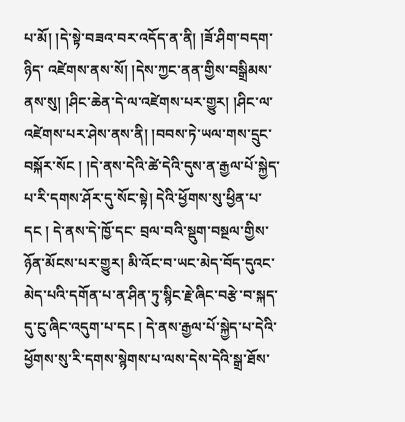པ་མོ། །དེ་སྟེ་བཟའ་བར་འདོད་ན་ནི། །ཟོ་ཤིག་བདག་ཉིད་ འཛེགས་ནས་སོ། །དེས་ཀྱང་ནན་གྱིས་བསྒྲིམས་ནས་སུ། །ཤིང་ཆེན་དེ་ལ་འཛེགས་པར་གྱུར། །ཤིང་ལ་འཛེགས་པར་ཤེས་ནས་ནི། །བབས་ཏེ་ཡལ་གས་དྲུང་བསྐོར་སོང ། །དེ་ནས་དེའི་ཚེ་དེའི་དུས་ན་རྒྱལ་པོ་སྐྱེད་པ་རི་དགས་ཤོར་དུ་སོང་སྟེ། དེའི་ཕྱོགས་སུ་ཕྱིན་པ་དང ། དེ་ནས་དེ་ཁྱོ་དང་ བྲལ་བའི་སྡུག་བསྔལ་གྱིས་ཉོན་མོངས་པར་གྱུར། མི་འོང་བ་ཡང་མེད་བོད་དུའང་མེད་པའི་དགོན་པ་ན་ཤིན་ཏུ་སྙིང་རྗེ་ཞིང་བརྩེ་བ་སྐད་དུ་ངུ་ཞིང་འདུག་པ་དང ། དེ་ནས་རྒྱལ་པོ་སྐྱེད་པ་དེའི་ཕྱོགས་སུ་རི་དགས་སྙེགས་པ་ལས་དེས་དེའི་སྒྲ་ཐོས་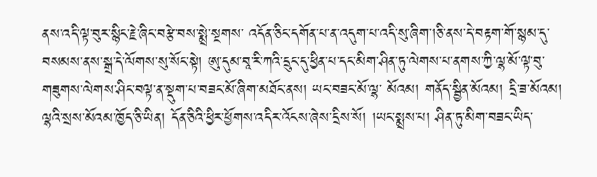ནས་འདི་ལྟ་བུར་སྙིང་རྗེ་ཞིང་བརྩེ་བས་སྨྲེ་སྔགས་ འདོན་ཅིང་དགོན་པ་ན་འདུག་པ་འདི་སུ་ཞིག་།ཅི་ནས་དེ་བརྟག་གོ་སྙམ་དུ་བསམས་ནས་སྒྲ་དེ་ལོགས་སུ་སོང་སྟེ། ཨུ་དུམ་བཱ་རི་ཀའི་དྲུང་དུ་ཕྱིན་པ་དང་མིག་ཤིན་ཏུ་ལེགས་པ་ནགས་ཀྱི་ལྷ་མོ་ལྟ་བུ་གཟུགས་ལེགས་ཤིང་བལྟ་ན་སྡུག་པ་བཟང་མོ་ཞིག་མཐོང་ནས། ཡང་བཟང་མོ་ལྷ་ མོའམ། གནོད་སྦྱིན་མོའམ། དྲི་ཟ་མོའམ། ལྷའི་སྲས་མོའམ་ཁྱོད་ཅི་ཡིན། དོན་ཅིའི་ཕྱིར་ཕྱོགས་འདིར་འོངས་ཞེས་དྲིས་སོ། །ཡང་སྨྲས་པ། ཤིན་ཏུ་མིག་བཟང་ཡིད་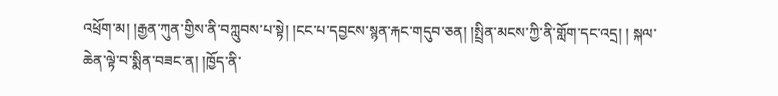འཕྲོག་མ། །རྒྱན་ཀུན་གྱིས་ནི་བཀླུབས་པ་སྟེ། །ངང་པ་དབྱངས་སྙན་རྐང་གདུབ་ཅན། །སྤྲིན་མངས་ཀྱི་ནི་གློག་དང་འདྲ། ། སྐལ་ཆེན་ལྟེ་བ་སྨིན་བཟང་ན། །ཁྱོད་ནི་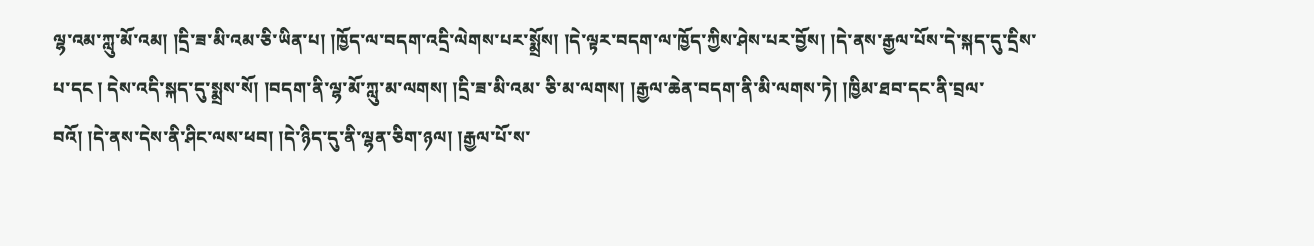ལྷ་འམ་ཀླུ་མོ་འམ། །དྲི་ཟ་མི་འམ་ཅི་ཡིན་པ། །ཁྱོད་ལ་བདག་འདྲི་ལེགས་པར་སྨྲོས། །དེ་ལྟར་བདག་ལ་ཁྱོད་ཀྱིས་ཤེས་པར་བྱོས། །དེ་ནས་རྒྱལ་པོས་དེ་སྐད་དུ་དྲིས་པ་དང ། དེས་འདི་སྐད་དུ་སྨྲས་སོ། །བདག་ནི་ལྷ་མོ་ཀླུ་མ་ལགས། །དྲི་ཟ་མི་འམ་ ཅི་མ་ལགས། །རྒྱལ་ཆེན་བདག་ནི་མི་ལགས་ཏེ། །ཁྱིམ་ཐབ་དང་ནི་བྲལ་བའོ། །དེ་ནས་དེས་ནི་ཤིང་ལས་ཕབ། །དེ་ཉིད་དུ་ནི་ལྷན་ཅིག་ཉལ། །རྒྱལ་པོ་ས་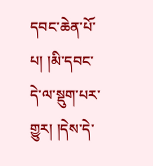དབང་ཆེན་པོ་པ། །མི་དབང་དེ་ལ་སྡུག་པར་གྱུར། །དེས་དེ་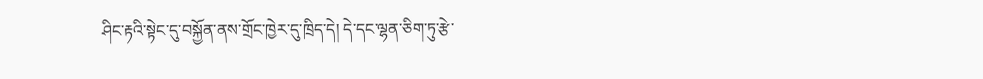ཤིང་རྟའི་སྟེང་དུ་བསྐྱོན་ནས་གྲོང་ཁྱེར་དུ་ཁྲིད་དེ། དེ་དང་ལྷན་ཅིག་ཏུ་རྩེ་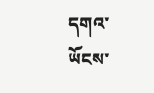དགའ་ཡོངས་